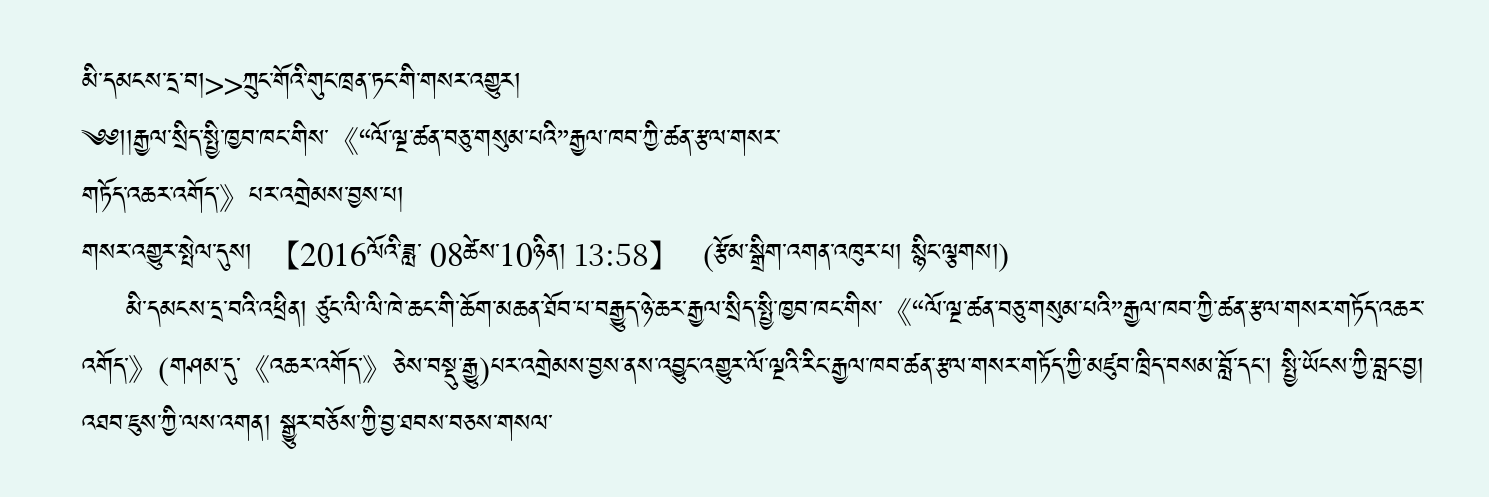མི་དམངས་དྲ་བ།>>ཀྲུང་གོའི་གུང་ཁྲན་ཏང་གི་གསར་འགྱུར།
༄༅།།རྒྱལ་སྲིད་སྤྱི་ཁྱབ་ཁང་གིས་《“ལོ་ལྔ་ཚན་བཅུ་གསུམ་པའི”རྒྱལ་ཁབ་ཀྱི་ཚན་རྩལ་གསར་
གཏོད་འཆར་འགོད་》པར་འགྲེམས་བྱས་པ།
གསར་འགྱུར་སྤེལ་དུས།  【2016ལོའི་ཟླ་ 08ཚེས་10ཉིན། 13:58】   (རྩོམ་སྒྲིག་འགན་འཁུར་པ། སྙིང་ལྕགས།)
     མི་དམངས་དྲ་བའི་འཕྲིན། ཙུང་ལི་ལི་ཁེ་ཆང་གི་ཆོག་མཆན་ཐོབ་པ་བརྒྱུད་ཉེ་ཆར་རྒྱལ་སྲིད་སྤྱི་ཁྱབ་ཁང་གིས་《“ལོ་ལྔ་ཚན་བཅུ་གསུམ་པའི”རྒྱལ་ཁབ་ཀྱི་ཚན་རྩལ་གསར་གཏོད་འཆར་འགོད་》(གཤམ་དུ་《འཆར་འགོད་》ཅེས་བསྡུ་རྒྱུ)པར་འགྲེམས་བྱས་ནས་འབྱུང་འགྱུར་ལོ་ལྔའི་རིང་རྒྱལ་ཁབ་ཚན་རྩལ་གསར་གཏོད་ཀྱི་མཛུབ་ཁྲིད་བསམ་བློ་དང་། སྤྱི་ཡོངས་ཀྱི་བླང་བྱ། འཐབ་ཇུས་ཀྱི་ལས་འགན། སྒྱུར་བཅོས་ཀྱི་བྱ་ཐབས་བཅས་གསལ་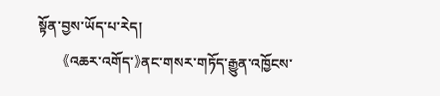སྟོན་བྱས་ཡོད་པ་རེད།
     《འཆར་འགོད་》ནང་གསར་གཏོད་རྒྱུན་འཁྱོངས་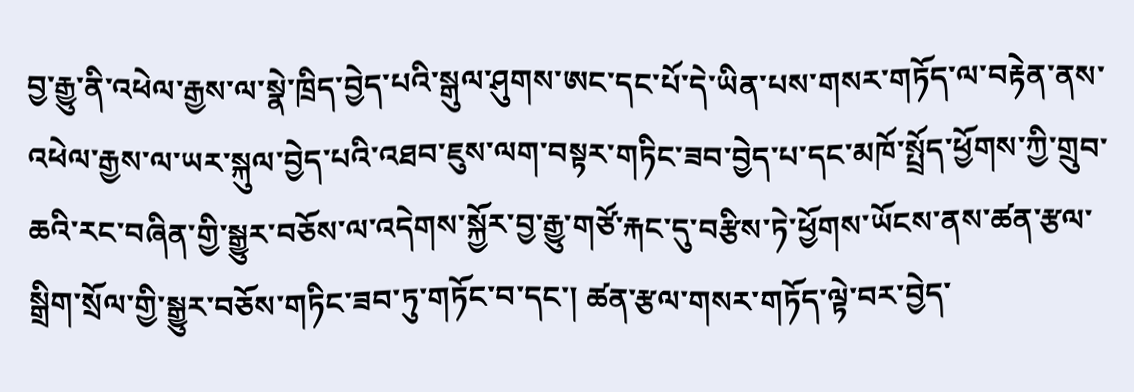བྱ་རྒྱུ་ནི་འཕེལ་རྒྱས་ལ་སྣེ་ཁྲིད་བྱེད་པའི་སྒུལ་ཤུགས་ཨང་དང་པོ་དེ་ཡིན་པས་གསར་གཏོད་ལ་བརྟེན་ནས་འཕེལ་རྒྱས་ལ་ཡར་སྐུལ་བྱེད་པའི་འཐབ་ཇུས་ལག་བསྟར་གཏིང་ཟབ་བྱེད་པ་དང་མཁོ་སྤྲོད་ཕྱོགས་ཀྱི་གྲུབ་ཆའི་རང་བཞིན་གྱི་སྒྱུར་བཅོས་ལ་འདེགས་སྐྱོར་བྱ་རྒྱུ་གཙོ་རྐང་དུ་བརྩིས་ཏེ་ཕྱོགས་ཡོངས་ནས་ཚན་རྩལ་སྒྲིག་སྲོལ་གྱི་སྒྱུར་བཅོས་གཏིང་ཟབ་ཏུ་གཏོང་བ་དང་། ཚན་རྩལ་གསར་གཏོད་ལྟེ་བར་བྱེད་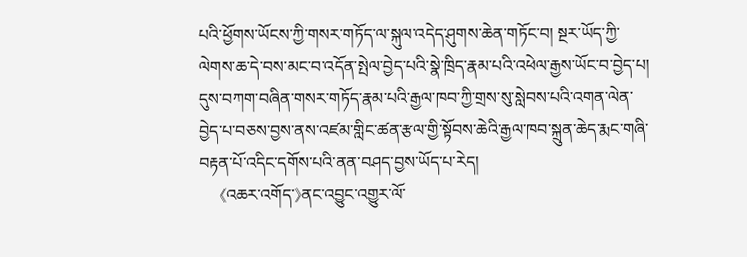པའི་ཕྱོགས་ཡོངས་ཀྱི་གསར་གཏོད་ལ་སྐུལ་འདེད་ཤུགས་ཆེན་གཏོང་བ། སྔར་ཡོད་ཀྱི་ལེགས་ཆ་དེ་བས་མང་བ་འདོན་སྤེལ་བྱེད་པའི་སྣེ་ཁྲིད་རྣམ་པའི་འཕེལ་རྒྱས་ཡོང་བ་བྱེད་པ། དུས་བཀག་བཞིན་གསར་གཏོད་རྣམ་པའི་རྒྱལ་ཁབ་ཀྱི་གྲས་སུ་སླེབས་པའི་འགན་ལེན་བྱེད་པ་བཅས་བྱས་ནས་འཛམ་གླིང་ཚན་རྩལ་གྱི་སྟོབས་ཆེའི་རྒྱལ་ཁབ་སྐྲུན་ཆེད་རྨང་གཞི་བརྟན་པོ་འདིང་དགོས་པའི་ནན་བཤད་བྱས་ཡོད་པ་རེད།
     《འཆར་འགོད་》ནང་འབྱུང་འགྱུར་ལོ་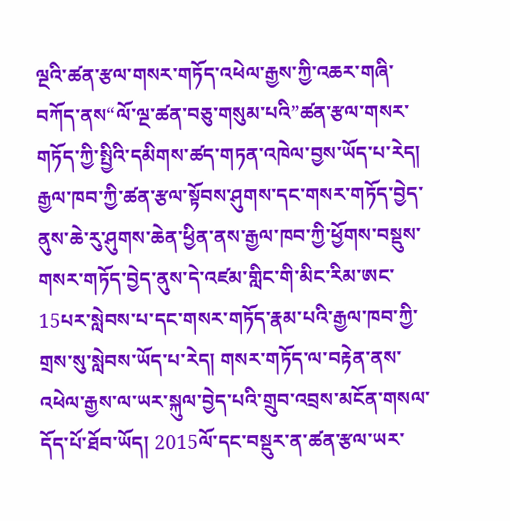ལྔའི་ཚན་རྩལ་གསར་གཏོད་འཕེལ་རྒྱས་ཀྱི་འཆར་གཞི་བཀོད་ནས“ལོ་ལྔ་ཚན་བཅུ་གསུམ་པའི”ཚན་རྩལ་གསར་གཏོད་ཀྱི་སྤྱིའི་དམིགས་ཚད་གཏན་འཁེལ་བྱས་ཡོད་པ་རེད། རྒྱལ་ཁབ་ཀྱི་ཚན་རྩལ་སྟོབས་ཤུགས་དང་གསར་གཏོད་བྱེད་ནུས་ཆེ་རུ་ཤུགས་ཆེན་ཕྱིན་ནས་རྒྱལ་ཁབ་ཀྱི་ཕྱོགས་བསྡུས་གསར་གཏོད་བྱེད་ནུས་དེ་འཛམ་གླིང་གི་མིང་རིམ་ཨང་15པར་སླེབས་པ་དང་གསར་གཏོད་རྣམ་པའི་རྒྱལ་ཁབ་ཀྱི་གྲས་སུ་སླེབས་ཡོད་པ་རེད། གསར་གཏོད་ལ་བརྟེན་ནས་འཕེལ་རྒྱས་ལ་ཡར་སྐུལ་བྱེད་པའི་གྲུབ་འབྲས་མངོན་གསལ་དོད་པོ་ཐོབ་ཡོད། 2015ལོ་དང་བསྡུར་ན་ཚན་རྩལ་ཡར་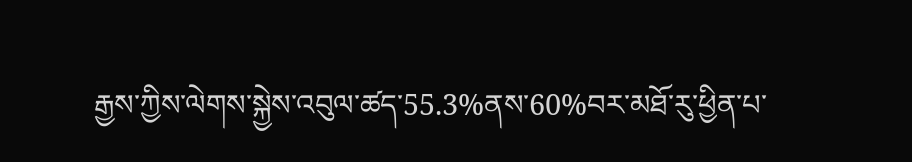རྒྱས་ཀྱིས་ལེགས་སྐྱེས་འབུལ་ཚད་55.3%ནས་60%བར་མཐོ་རུ་ཕྱིན་པ་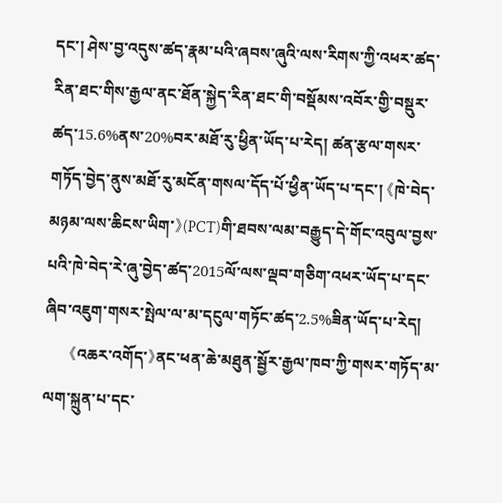དང་། ཤེས་བྱ་འདུས་ཚད་རྣམ་པའི་ཞབས་ཞུའི་ལས་རིགས་ཀྱི་འཕར་ཚད་རིན་ཐང་གིས་རྒྱལ་ནང་ཐོན་སྐྱེད་རིན་ཐང་གི་བསྡོམས་འབོར་གྱི་བསྡུར་ཚད་15.6%ནས་20%བར་མཐོ་རུ་ཕྱིན་ཡོད་པ་རེད། ཚན་རྩལ་གསར་གཏོད་བྱེད་ནུས་མཐོ་རུ་མངོན་གསལ་དོད་པོ་ཕྱིན་ཡོད་པ་དང་། 《ཁེ་བེད་མཉམ་ལས་ཆིངས་ཡིག་》(PCT)གི་ཐབས་ལམ་བརྒྱུད་དེ་གོང་འབུལ་བྱས་པའི་ཁེ་བེད་རེ་ཞུ་བྱེད་ཚད་2015ལོ་ལས་ལྡབ་གཅིག་འཕར་ཡོད་པ་དང་ཞིབ་འཇུག་གསར་སྤེལ་ལ་མ་དངུལ་གཏོང་ཚད་2.5%ཟིན་ཡོད་པ་རེད།
     《འཆར་འགོད་》ནང་ཕན་ཆེ་མཐུན་སྦྱོར་རྒྱལ་ཁབ་ཀྱི་གསར་གཏོད་མ་ལག་སྐྲུན་པ་དང་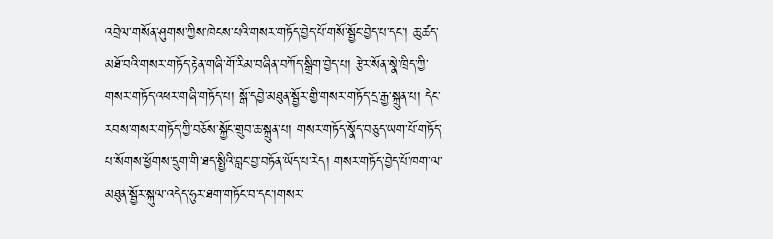འབྲེལ་གསོན་ཤུགས་ཀྱིས་ཁེངས་པའི་གསར་གཏོད་བྱེད་པོ་གསོ་སྦྱོང་བྱེད་པ་དང་། ཆུ་ཚད་མཐོ་བའི་གསར་གཏོད་རྟེན་གཞི་གོ་རིམ་བཞིན་བཀོད་སྒྲིག་བྱེད་པ། རྩེར་སོན་སྣེ་ཁྲིད་ཀྱི་གསར་གཏོད་འཕར་གཞི་གཏོད་པ། སྒོ་དབྱེ་མཐུན་སྦྱོར་གྱི་གསར་གཏོད་དྲ་རྒྱ་སྐྲུན་པ། དེང་རབས་གསར་གཏོད་ཀྱི་བཅོས་སྐྱོང་གྲུབ་ཆ་སྐྲུན་པ། གསར་གཏོད་སྣོད་བཅུད་ཡག་པོ་གཏོད་པ་སོགས་ཕྱོགས་དྲུག་གི་ཐད་སྤྱིའི་བླང་བྱ་བཏོན་ཡོད་པ་རེད། གསར་གཏོད་བྱེད་པོ་ཁག་ལ་མཐུན་སྦྱོར་སྐུལ་འདེད་ཧུར་ཐག་གཏོང་བ་དང་།གསར་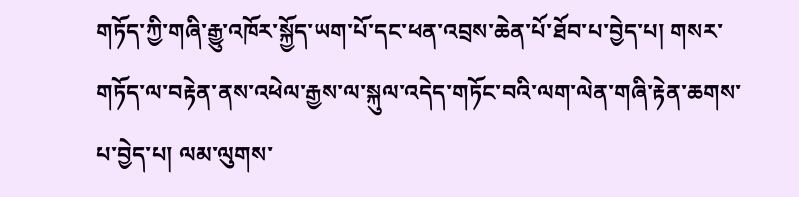གཏོད་ཀྱི་གཞི་རྒྱུ་འཁོར་སྐྱོད་ཡག་པོ་དང་ཕན་འབྲས་ཆེན་པོ་ཐོབ་པ་བྱེད་པ། གསར་གཏོད་ལ་བརྟེན་ནས་འཕེལ་རྒྱས་ལ་སྐུལ་འདེད་གཏོང་བའི་ལག་ལེན་གཞི་རྟེན་ཆགས་པ་བྱེད་པ། ལམ་ལུགས་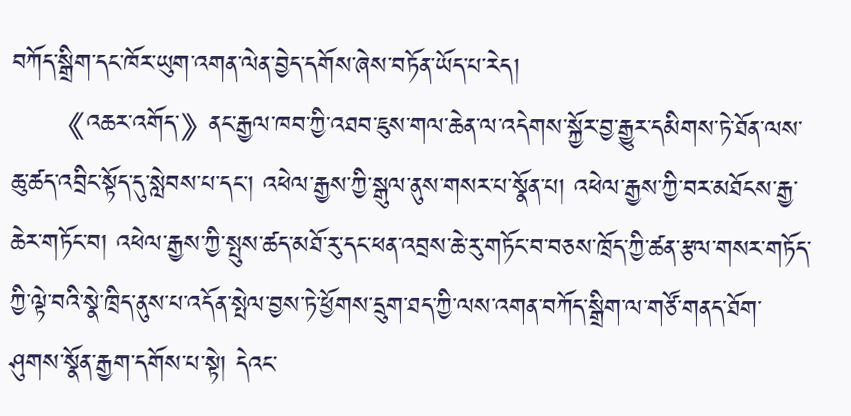བཀོད་སྒྲིག་དང་ཁོར་ཡུག་འགན་ལེན་བྱེད་དགོས་ཞེས་བཏོན་ཡོད་པ་རེད།
     《འཆར་འགོད་》ནང་རྒྱལ་ཁབ་ཀྱི་འཐབ་ཇུས་གལ་ཆེན་ལ་འདེགས་སྐྱོར་བྱ་རྒྱུར་དམིགས་ཏེ་ཐོན་ལས་ཆུ་ཚད་འབྲིང་སྟོད་དུ་སླེབས་པ་དང་། འཕེལ་རྒྱས་ཀྱི་སྒུལ་ནུས་གསར་པ་སྣོན་པ། འཕེལ་རྒྱས་ཀྱི་བར་མཐོངས་རྒྱ་ཆེར་གཏོང་བ། འཕེལ་རྒྱས་ཀྱི་སྤུས་ཚད་མཐོ་རུ་དང་ཕན་འབྲས་ཆེ་རུ་གཏོང་བ་བཅས་ཁྲོད་ཀྱི་ཚན་རྩལ་གསར་གཏོད་ཀྱི་ལྟེ་བའི་སྣེ་ཁྲིད་ནུས་པ་འདོན་སྤེལ་བྱས་ཏེ་ཕྱོགས་དྲུག་ཐད་ཀྱི་ལས་འགན་བཀོད་སྒྲིག་ལ་གཙོ་གནད་ཐོག་ཤུགས་སྣོན་རྒྱག་དགོས་པ་སྟེ། དེའང་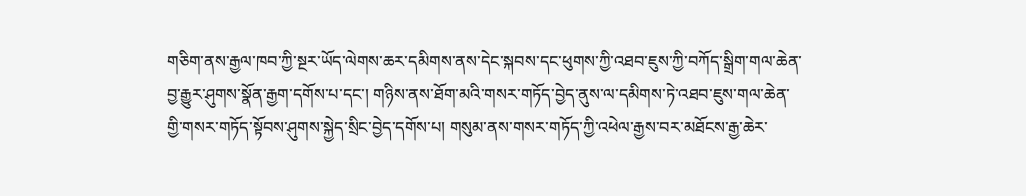གཅིག་ནས་རྒྱལ་ཁབ་ཀྱི་སྔར་ཡོད་ལེགས་ཆར་དམིགས་ནས་དེང་སྐབས་དང་ཕུགས་ཀྱི་འཐབ་ཇུས་ཀྱི་བཀོད་སྒྲིག་གལ་ཆེན་བྱ་རྒྱུར་ཤུགས་སྣོན་རྒྱག་དགོས་པ་དང་། གཉིས་ནས་ཐོག་མའི་གསར་གཏོད་བྱེད་ནུས་ལ་དམིགས་ཏེ་འཐབ་ཇུས་གལ་ཆེན་གྱི་གསར་གཏོད་སྟོབས་ཤུགས་སྐྱེད་སྲིང་བྱེད་དགོས་པ། གསུམ་ནས་གསར་གཏོད་ཀྱི་འཕེལ་རྒྱས་བར་མཐོངས་རྒྱ་ཆེར་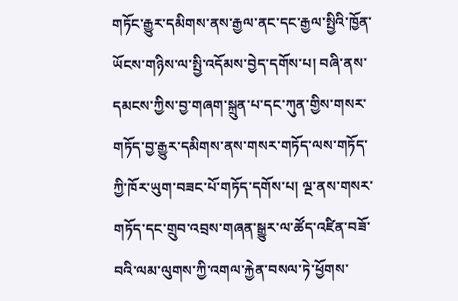གཏོང་རྒྱུར་དམིགས་ནས་རྒྱལ་ནང་དང་རྒྱལ་སྤྱིའི་ཁྱོན་ཡོངས་གཉིས་ལ་སྤྱི་འདོམས་བྱེད་དགོས་པ། བཞི་ནས་དམངས་ཀྱིས་བྱ་གཞག་སྐྲུན་པ་དང་ཀུན་གྱིས་གསར་གཏོད་བྱ་རྒྱུར་དམིགས་ནས་གསར་གཏོད་ལས་གཏོད་ཀྱི་ཁོར་ཡུག་བཟང་པོ་གཏོད་དགོས་པ། ལྔ་ནས་གསར་གཏོད་དང་གྲུབ་འབྲས་གཞན་སྒྱུར་ལ་ཚོད་འཛིན་བཟོ་བའི་ལམ་ལུགས་ཀྱི་འགལ་རྐྱེན་བསལ་ཏེ་ཕྱོགས་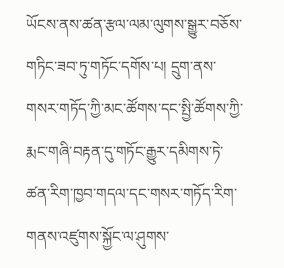ཡོངས་ནས་ཚན་རྩལ་ལམ་ལུགས་སྒྱུར་བཅོས་གཏིང་ཟབ་ཏུ་གཏོང་དགོས་པ། དྲུག་ནས་གསར་གཏོད་ཀྱི་མང་ཚོགས་དང་སྤྱི་ཚོགས་ཀྱི་རྨང་གཞི་བརྟན་དུ་གཏོང་རྒྱུར་དམིགས་ཏེ་ཚན་རིག་ཁྱབ་གདལ་དང་གསར་གཏོད་རིག་གནས་འཛུགས་སྐྱོང་ལ་ཤུགས་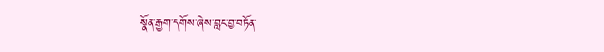སྣོན་རྒྱག་དགོས་ཞེས་བླང་བྱ་བཏོན་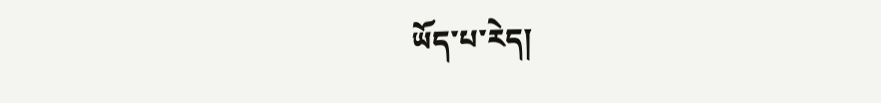ཡོད་པ་རེད།